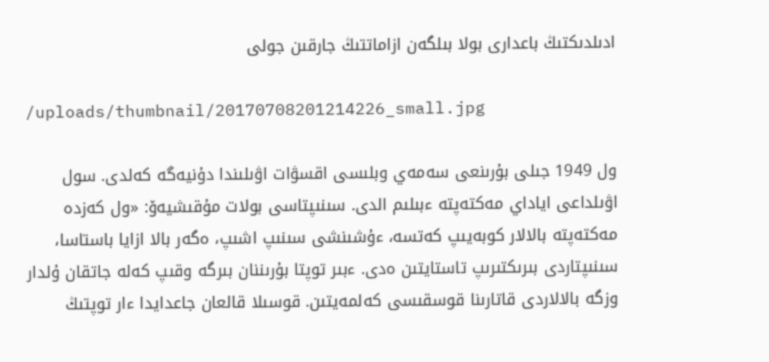ادىلدىكتىڭ باعدارى بولا بىلگەن ازاماتتىڭ جارقىن جولى

/uploads/thumbnail/20170708201214226_small.jpg

ول 1949 جىلى بۇرىنعى سەمەي وبلىسى اقسۋات اۋىلىندا دۇنيەگە كەلدى. سول اۋىلداعى اياداي مەكتەپتە ءبىلىم الدى. سىنىپتاسى بولات مۇقىشيەۆ: «ول كەزدە مەكتەپتە بالالار كوبەيىپ كەتسە، ءۇشىنشى سىنىپ اشىپ، ەگەر بالا ازايا باستاسا، سىنىپتاردى بىرىكتىرىپ تاستايتىن ەدى. ءبىر توپتا بۇرىننان بىرگە وقىپ كەلە جاتقان ۇلدار وزگە بالالاردى قاتارىنا قوسقىسى كەلمەيتىن. قوسىلا قالعان جاعدايدا ءار توپتىڭ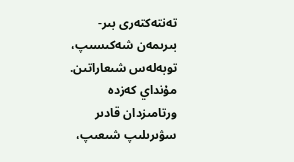تەنتەكتەرى بىر-بىرىمەن شەكىسىپ، توبەلەس شىعاراتىن. مۇنداي كەزدە ورتامىزدان قادىر سۋىرىلىپ شىعىپ،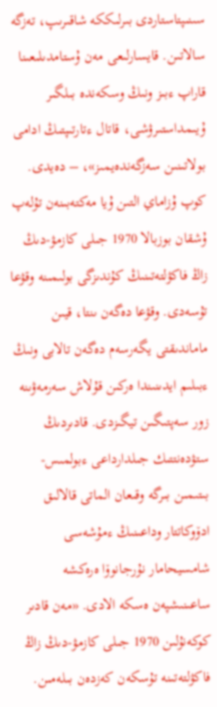سىنىپتاستاردى بىرلىككە شاقىرىپ، تەزگە سالاتىن. قايسارلىعى مەن ۇستامدىلىعىنا قاراپ ءبىز ونىڭ وسكەندە بىلگىر ۇيىمداستىرۋشى، قاتال ءتارتىپتىڭ ادامى بولاتىنىن سەزگەندەيمىز»، – دەيدى.
كوپ ۇزاماي التىن ۇيا مەكتەبىنەن تۇلەپ ۇشقان بوزبالا 1970 جىلى كازمۋ-دىڭ زاڭ فاكۋلتەتىنىڭ كۇندىزگى بولىمىنە وقۋعا تۇسەدى. وقۋعا دەگەن ىنتا، قيىن ماماندىقتى يگەرسەم دەگەن تالابى ونىڭ ءبىلىم ايدىنىندا ەركىن قۇلاش سەرمەۋىنە زور سەپتىگىن تيگىزدى. قادىردىڭ ستۋدەنتتىك جىلدارداعى ءبولمىس-بىتىمىن بىرگە وقىعان الماتى قالالىق ادۆوكاتتار وداعىنىڭ ءمۇشەسى شامسيحامار نۇرجانوۆا ەرەكشە ساعىنىشپەن ەسكە الادى. «مەن قادىر كوكەنۇلىن 1970 جىلى كازمۋ-دىڭ زاڭ فاكۋلتەتىنە تۇسكەن كەزدەن بىلەمىن.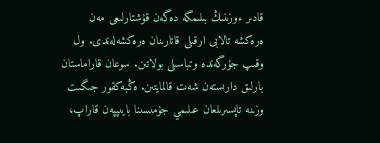قادىر ءوزىنىڭ بىلىمگە دەگەن قۇشتارلىعى مەن ەرەكشە تالابى ارقىلى قاتارىنان ەرەكشەلەندى. ول وقىپ جۇرگەندە وتباسىلى بولاتىن. سوعان قاراماستان بارلىق دارىستەن شەت قالمايتىن. ەڭبەكقور جىگىت وزىنە تاپسىرىلعان عىلىمي جۇمىسىنا بايىپپەن قاراپ،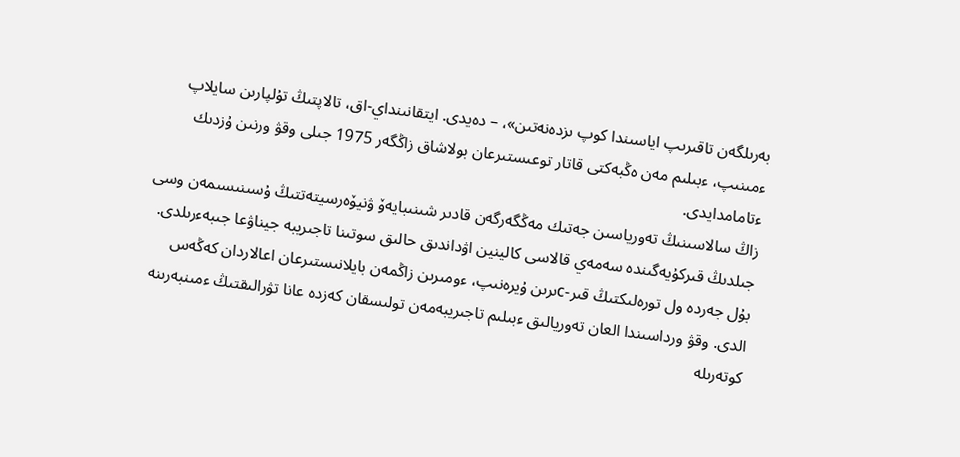بەرىلگەن تاقىرىپ اياسىندا كوپ ىزدەنەتىن»، – دەيدى. ايتقانىنداي-اق، تالاپتىڭ تۇلپارىن سايلاپ ءمىنىپ، ءبىلىم مەن ەڭبەكتى قاتار توعىستىرعان بولاشاق زاڭگەر 1975 جىلى وقۋ ورنىن ۇزدىك ءتامامدايدى.
زاڭ سالاسىنىڭ تەورياسىن جەتىك مەڭگەرگەن قادىر شىنىبايەۆ ۋنيۆەرسيتەتتىڭ ۇسىنىسىمەن وسى جىلدىڭ قىركۇيەگىندە سەمەي قالاسى كالينين اۋداندىق حالىق سوتىنا تاجىريبە جيناۋعا جىبەءرىلدى. بۇل جەردە ول تورەلىكتىڭ قىر-cىرىن ۇيرەنىپ، ءومىرىن زاڭمەن بايلانىستىرعان اعالاردان كەڭەس الدى. وقۋ ورداسىندا العان تەوريالىق ءبىلىم تاجىريبەمەن تولىسقان كەزدە عانا تۋرالىقتىڭ ءمىنبەرىنە كوتەرىلە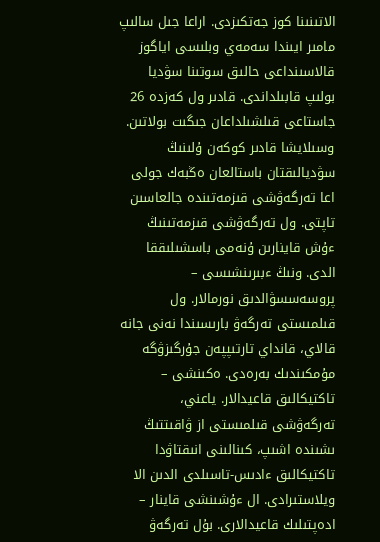الاتىنىنا كوز جەتكىزدى. اراعا جىل سالىپ مامىر ايىندا سەمەي وبلىسى اياگوز قالاسىنداعى حالىق سوتىنا سۋديا بولىپ قابىلداندى. قادىر ول كەزدە 26 جاستاعى قىلشىلداعان جىگىت بولاتىن.
وسىلايشا قادىر كوكەن ۇلىنىڭ سۋديالىقتان باستالعان ەڭبەك جولى اعا تەرگەۋشى قىزمەتىندە جالعاسىن تاپتى. ول تەرگەۋشى قىزمەتىنىڭ ءۇش قاينارىن ۇنەمى باسشىلىققا الدى. ونىڭ ءبىرىنشىسى – پروسەسسۋالدىق نورمالار. ول قىلمىستى تەرگەۋ بارىسىندا نەنى جانە قالاي، قانداي تارتىپپەن جۇرگىزۋگە مۇمكىندىك بەرەدى. ەكىنشى – تاكتيكالىق قاعيدالار. ياعني، تەرگەۋشى قىلمىستى از ۋاقىتتىڭ ىشىندە اشىپ، كىنالىنى انىقتاۋدا تاكتيكالىق ءادىس-تاسىلدى الدىن الا ويلاستىرادى. ال ءۇشىنشى قاينار – ادەپتىلىك قاعيدالارى. بۇل تەرگەۋ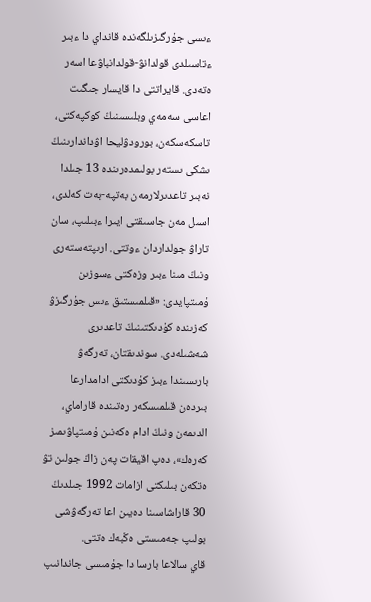ءىسى جۇرگىزىلگەندە قانداي دا ءبىر ءتاسىلدى قولدانۋ-قولدانباۋعا اسەر ەتەدى. قايراتتى دا قايسار جىگىت اعاسى سەمەي وبلىسىنىڭ كوكپەكتى، تاسكەسكەن، بورودۋليحا اۋداندارىنىڭ ىشكى ىستەر بولىمدەرىندە 13 جىلدا نەبىر تاعدىرلارمەن بەتپە-بەت كەلدى، اسىل مەن جاسىقتى ايىرا ءبىلىپ، سان تاراۋ جولداردان ءوتتى. ارىپتەستەرى ونىڭ مىنا ءبىر وزەكتى ءسوزىن ۇمىتپايدى: «قىلمىستىق ءىس جۇرگىزۋ كەزىندە كۇدىكتىنىڭ تاعدىرى شەشىلەدى. سوندىقتان، تەرگەۋ بارىسىندا ءبىز كۇدىكتى ادامدارعا بىردەن قىلمىسكەر رەتىندە قاراماي، الدىمەن ونىڭ ادام ەكەنىن ۇمىتپاۋىمىز كەرەك»، دەپ اقيقات پەن زاڭ جولىن تۋ ەتكەن بىلىكتى ازامات 1992 جىلدىڭ 30 قاراشاسىنا دەيىن اعا تەرگەۋشى بولىپ جەمىستى ەڭبەك ەتتى.
قاي سالاعا بارسا دا جۇمىسى جاندانىپ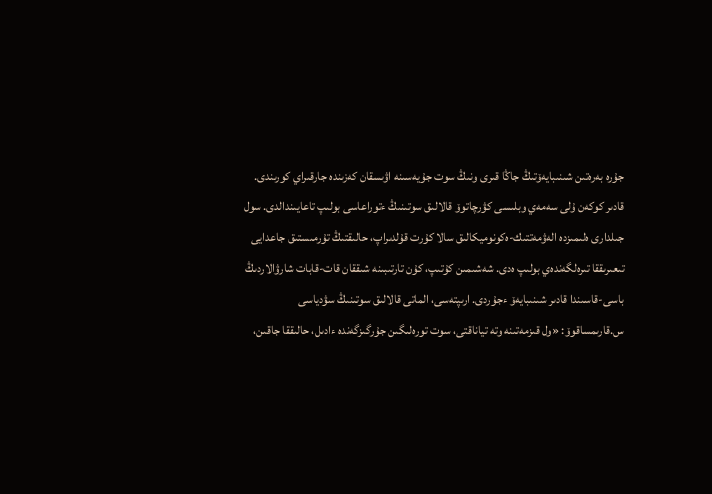جۇرە بەرەتىن شىنىبايەۆتىڭ جاڭا قىرى ونىڭ سوت جۇيەسىنە اۋىسقان كەزىندە جارقىراي كورىندى. قادىر كوكەن ۇلى سەمەي وبلىسى كۋرچاتوۆ قالالىق سوتىنىڭ ءتوراعاسى بولىپ تاعايىندالدى. سول جىلدارى ەلىمىزدە الەۋمەتتىك-ەكونوميكالىق سالا كۇرت قۇلدىراپ، حالىقتىڭ تۇرمىستىق جاعدايى تىعىرىققا تىرەلگەندەي بولىپ ەدى. شەشىمىن كۇتىپ، كۇن تارتىبىنە شىققان قات-قابات شارۋالاردىڭ باسى-قاسىندا قادىر شىنىبايەۆ ءجۇردى. ارىپتەسى، الماتى قالالىق سوتىنىڭ سۋدياسى س.قارىمساقوۆ: «ول قىزمەتىنە وتە تياناقتى، سوت تورەلىگىن جۇرگىزگەندە ءادىل، حالىققا جاقىن،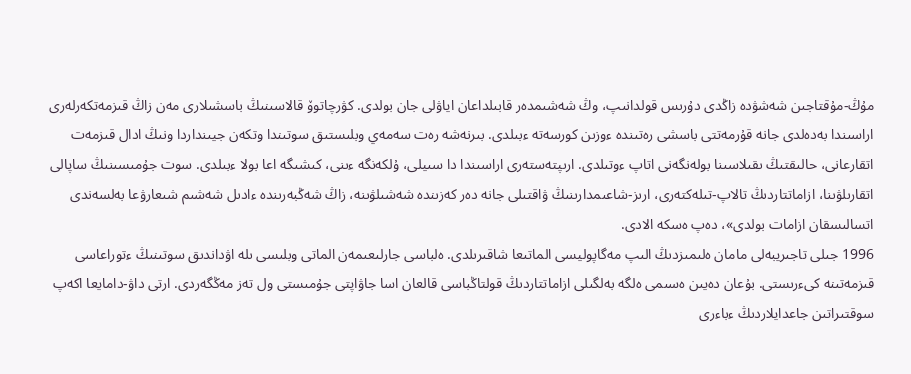مۇڭ-مۇقتاجىن شەشۋدە زاڭدى دۇرىس قولدانىپ، وڭ شەشىمدەر قابىلداعان اياۋلى جان بولدى. كۋرچاتوۆ قالاسىنىڭ باسشىلارى مەن زاڭ قىزمەتكەرلەرى اراسىندا بەدەلدى جانە قۇرمەتتى باسشى رەتىندە ءوزىن كورسەتە ءبىلدى. بىرنەشە رەت سەمەي وبلىستىق سوتىندا وتكەن جيىنداردا ونىڭ ادال قىزمەت اتقارعانى، حالىقتىڭ ىقىلاسىنا بولەنگەنى اتاپ ءوتىلدى. ارىپتەستەرى اراسىندا دا سىيلى، ۇلكەنگە ءىنى، كىشىگە اعا بولا ءبىلدى. سوت جۇمىسىنىڭ ساپالى اتقارىلۋىنا، ازاماتتاردىڭ تالاپ-تىلەكتەرى، ارىز-شاعىمدارىنىڭ ۋاقتىلى جانە دەر كەزىندە شەشىلۋىنە، زاڭ شەڭبەرىندە ءادىل شەشىم شىعارۋعا بەلسەندى اتسالىسقان ازامات بولدى»، دەپ ەسكە الادى.
1996 جىلى تاجىريبەلى مامان ەلىمىزدىڭ الىپ مەگاپوليسى الماتىعا شاقىرىلدى. ەلباسى جارلىعىمەن الماتى وبلىسى ىلە اۋداندىق سوتىنىڭ ءتوراعاسى قىزمەتىنە كىءرىستى. بۇعان دەيىن ەسىمى ەلگە بەلگىلى ازاماتتاردىڭ قولتاڭباسى قالعان اسا جاۋاپتى جۇمىستى ول تەز مەڭگەردى. ارتى داۋ-دامايعا اكەپ سوقتىراتىن جاعدايلاردىڭ ءباءرى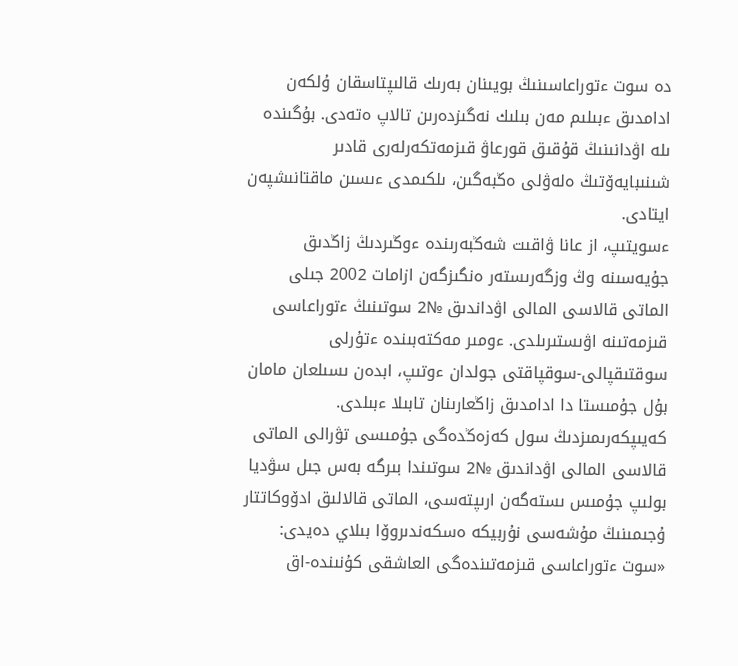دە سوت ءتوراعاسىنىڭ بويىنان بەرىك قالىپتاسقان ۇلكەن ادامدىق ءبىلىم مەن بىلىك نەگىزدەرىن تالاپ ەتەدى. بۇگىندە ىلە اۋدانىنىڭ قۇقىق قورعاۋ قىزمەتكەرلەرى قادىر شىنىبايەۆتىڭ ەلەۋلى ەڭبەگىن، ىلكىمدى ءىسىن ماقتانىشپەن ايتادى.
ءسويتىپ، از عانا ۋاقىت شەڭبەرىندە ءوڭىردىڭ زاڭدىق جۇيەسىنە وڭ وزگەرىستەر ەنگىزگەن ازامات 2002 جىلى الماتى قالاسى المالى اۋداندىق №2 سوتىنىڭ ءتوراعاسى قىزمەتىنە اۋىستىرىلدى. ءومىر مەكتەبىندە ءتۇرلى سوقتىقپالى-سوقپاقتى جولدان ءوتىپ، ابدەن ىسىلعان مامان بۇل جۇمىستا دا ادامدىق زاڭعارىنان تابىلا ءبىلدى.
كەيىپكەرىمىزدىڭ سول كەزەڭدەگى جۇمىسى تۋرالى الماتى قالاسى المالى اۋداندىق №2 سوتىندا بىرگە بەس جىل سۋديا بولىپ جۇمىس ىستەگەن ارىپتەسى، الماتى قالالىق ادۆوكاتتار ۇجىمىنىڭ مۇشەسى نۇربيكە ەسكەندىروۆا بىلاي دەيدى: «سوت ءتوراعاسى قىزمەتىندەگى العاشقى كۇنىندە-اق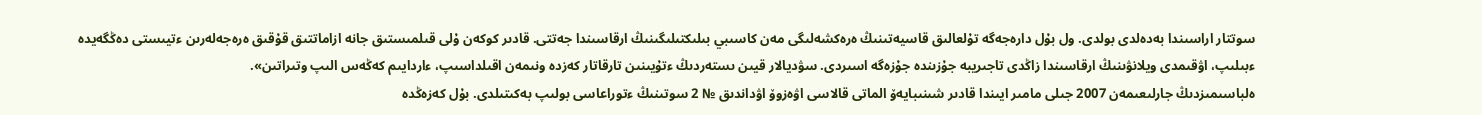سوتتار اراسىندا بەدەلدى بولدى. ول بۇل دارەجەگە تۇلعالىق قاسيەتىنىڭ ەرەكشەلىگى مەن كاسىبي بىلىكتىلىگىنىڭ ارقاسىندا جەتتى. قادىر كوكەن ۇلى قىلمىستىق جانە ازاماتتىق قۇقىق ەرەجەلەرىن ءتيىستى دەڭگەيدە ءبىلىپ، اۋقىمدى ويلانۋىنىڭ ارقاسىندا زاڭدى تاجىريبە جۇزىندە جۇزەگە اسىردى. سۋديالار قيىن ىستەردىڭ ءتۇيىنىن تارقاتار كەزدە ونىمەن اقىلداسىپ، ءاردايىم كەڭەس الىپ وتىراتىن».
ەلباسىمىزدىڭ جارلىعىمەن 2007 جىلى مامىر ايىندا قادىر شىنىبايەۆ الماتى قالاسى اۋەزوۆ اۋداندىق № 2 سوتىنىڭ ءتوراعاسى بولىپ بەكىتىلدى. بۇل كەزەڭدە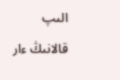الىپ قالانىڭ ءار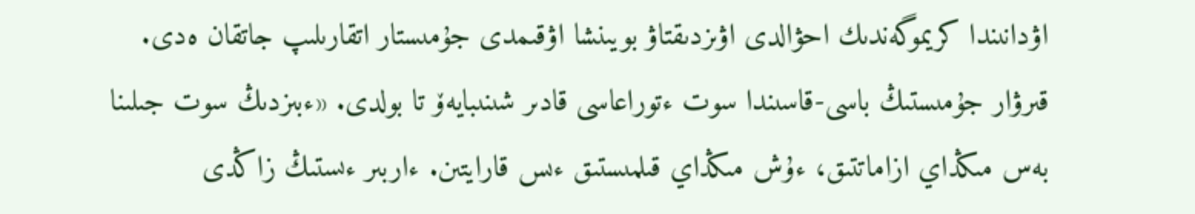اۋدانىندا كريموگەندىك احۋالدى اۋىزدىقتاۋ بويىنشا اۋقىمدى جۇمىستار اتقارىلىپ جاتقان ەدى. قىرۋار جۇمىستىڭ باسى-قاسىندا سوت ءتوراعاسى قادىر شىنىبايەۆ تا بولدى. «ءبىزدىڭ سوت جىلىنا بەس مىڭداي ازاماتتىق، ءۇش مىڭداي قىلمىستىق ءىس قارايتىن. ءاربىر ءىستىڭ زاڭدى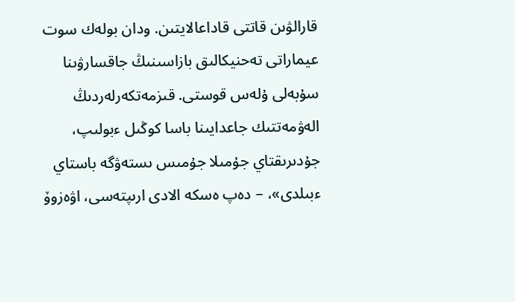قارالۋىن قاتتى قاداعالايتىن. ودان بولەك سوت عيماراتى تەحنيكالىق بازاسىنىڭ جاقسارۋىنا سۇبەلى ۇلەس قوستى. قىزمەتكەرلەردىڭ الەۋمەتتىك جاعدايىنا باسا كوڭىل ءبولىپ، جۇدىرىقتاي جۇمىلا جۇمىس ىستەۋگە باستاي ءبىلدى»، – دەپ ەسكە الادى ارىپتەسى، اۋەزوۆ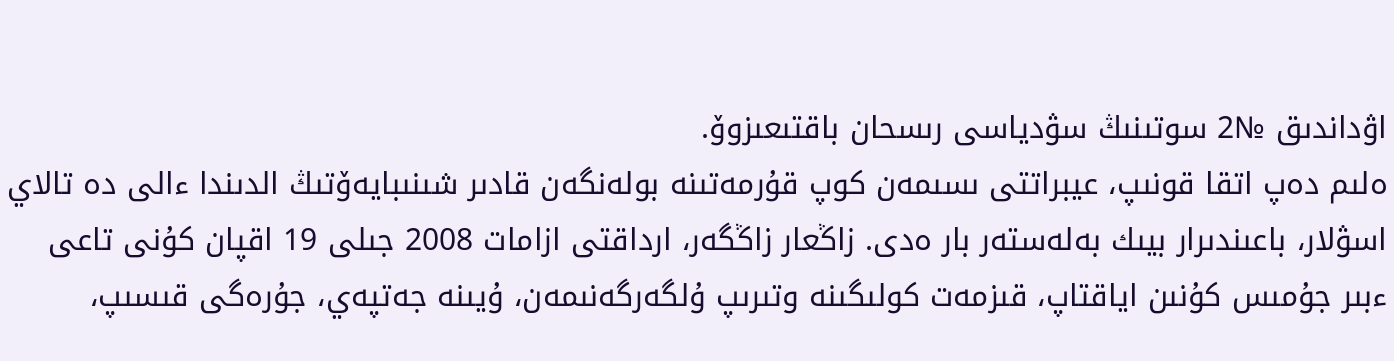اۋداندىق №2 سوتىنىڭ سۋدياسى رىسحان باقتىعىزوۆ.
ەلىم دەپ اتقا قونىپ، عيبراتتى ىسىمەن كوپ قۇرمەتىنە بولەنگەن قادىر شىنىبايەۆتىڭ الدىندا ءالى دە تالاي اسۋلار، باعىندىرار بيىك بەلەستەر بار ەدى. زاڭعار زاڭگەر، ارداقتى ازامات 2008 جىلى 19 اقپان كۇنى تاعى ءبىر جۇمىس كۇنىن اياقتاپ، قىزمەت كولىگىنە وتىرىپ ۇلگەرگەنىمەن، ۇيىنە جەتپەي، جۇرەگى قىسىپ،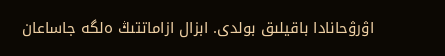اۋرۋحانادا باقيلىق بولدى. ابزال ازاماتتىڭ ەلگە جاساعان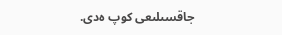جاقسىلىعى كوپ ەدى.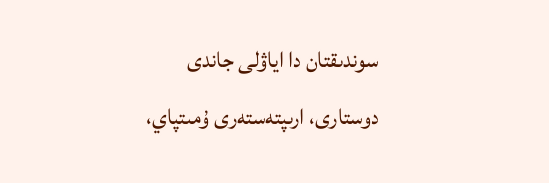سوندىقتان دا اياۋلى جاندى دوستارى، ارىپتەستەرى ۇمىتپاي،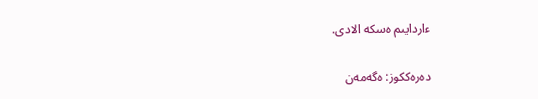ءاردايىم ەسكە الادى.

دەرەككوز: ەگەمەن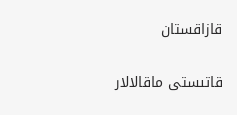قازاقستان

قاتىستى ماقالالار